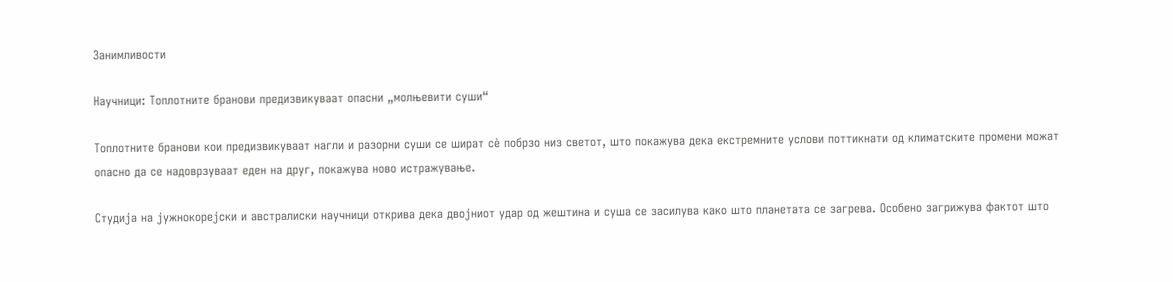Занимливости

Научници: Топлотните бранови предизвикуваат опасни „молњевити суши“

Топлотните бранови кои предизвикуваат нагли и разорни суши се шират сè побрзо низ светот, што покажува дека екстремните услови поттикнати од климатските промени можат опасно да се надоврзуваат еден на друг, покажува ново истражување.

Студија на јужнокорејски и австралиски научници открива дека двојниот удар од жештина и суша се засилува како што планетата се загрева. Особено загрижува фактот што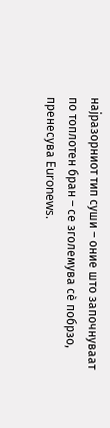најразорниот тип суши – оние што започнуваат по топлотен бран – се зголемува сè побрзо, пренесува Euronews.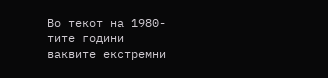Во текот на 1980-тите години ваквите екстремни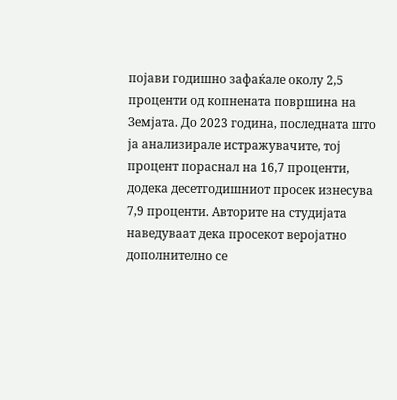појави годишно зафаќале околу 2,5 проценти од копнената површина на Земјата. До 2023 година, последната што ја анализирале истражувачите, тој процент пораснал на 16,7 проценти, додека десетгодишниот просек изнесува 7,9 проценти. Авторите на студијата наведуваат дека просекот веројатно дополнително се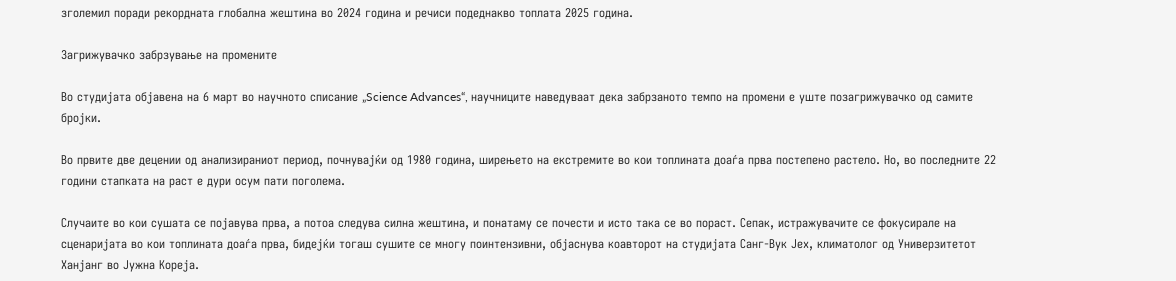зголемил поради рекордната глобална жештина во 2024 година и речиси подеднакво топлата 2025 година.

Загрижувачко забрзување на промените

Во студијата објавена на 6 март во научното списание „Science Advances“, научниците наведуваат дека забрзаното темпо на промени е уште позагрижувачко од самите бројки.

Во првите две децении од анализираниот период, почнувајќи од 1980 година, ширењето на екстремите во кои топлината доаѓа прва постепено растело. Но, во последните 22 години стапката на раст е дури осум пати поголема.

Случаите во кои сушата се појавува прва, а потоа следува силна жештина, и понатаму се почести и исто така се во пораст. Сепак, истражувачите се фокусирале на сценаријата во кои топлината доаѓа прва, бидејќи тогаш сушите се многу поинтензивни, објаснува коавторот на студијата Санг-Вук Јех, климатолог од Универзитетот Ханјанг во Јужна Кореја.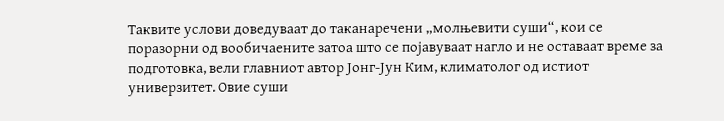Таквите услови доведуваат до таканаречени „молњевити суши“, кои се поразорни од вообичаените затоа што се појавуваат нагло и не оставаат време за подготовка, вели главниот автор Јонг-Јун Ким, климатолог од истиот универзитет. Овие суши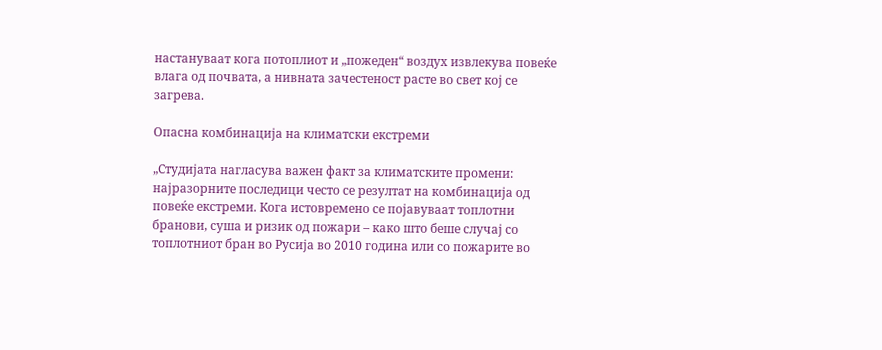настануваат кога потоплиот и „пожеден“ воздух извлекува повеќе влага од почвата, а нивната зачестеност расте во свет кој се загрева.

Опасна комбинација на климатски екстреми

„Студијата нагласува важен факт за климатските промени: најразорните последици често се резултат на комбинација од повеќе екстреми. Кога истовремено се појавуваат топлотни бранови, суша и ризик од пожари – како што беше случај со топлотниот бран во Русија во 2010 година или со пожарите во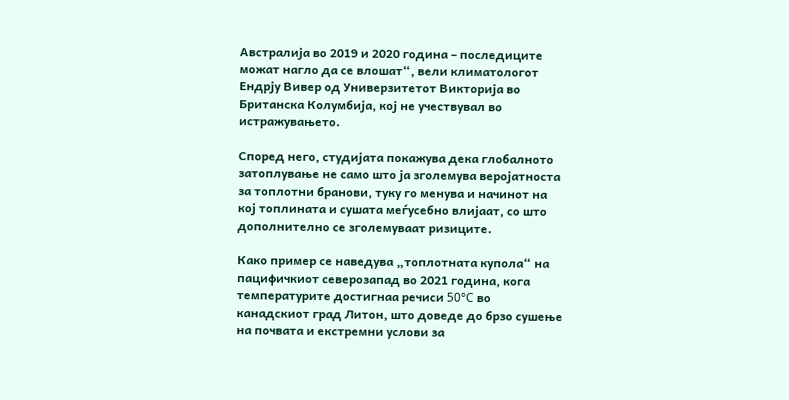Австралија во 2019 и 2020 година – последиците можат нагло да се влошат“, вели климатологот Ендрју Вивер од Универзитетот Викторија во Британска Колумбија, кој не учествувал во истражувањето.

Според него, студијата покажува дека глобалното затоплување не само што ја зголемува веројатноста за топлотни бранови, туку го менува и начинот на кој топлината и сушата меѓусебно влијаат, со што дополнително се зголемуваат ризиците.

Како пример се наведува „топлотната купола“ на пацифичкиот северозапад во 2021 година, кога температурите достигнаа речиси 50°C во канадскиот град Литон, што доведе до брзо сушење на почвата и екстремни услови за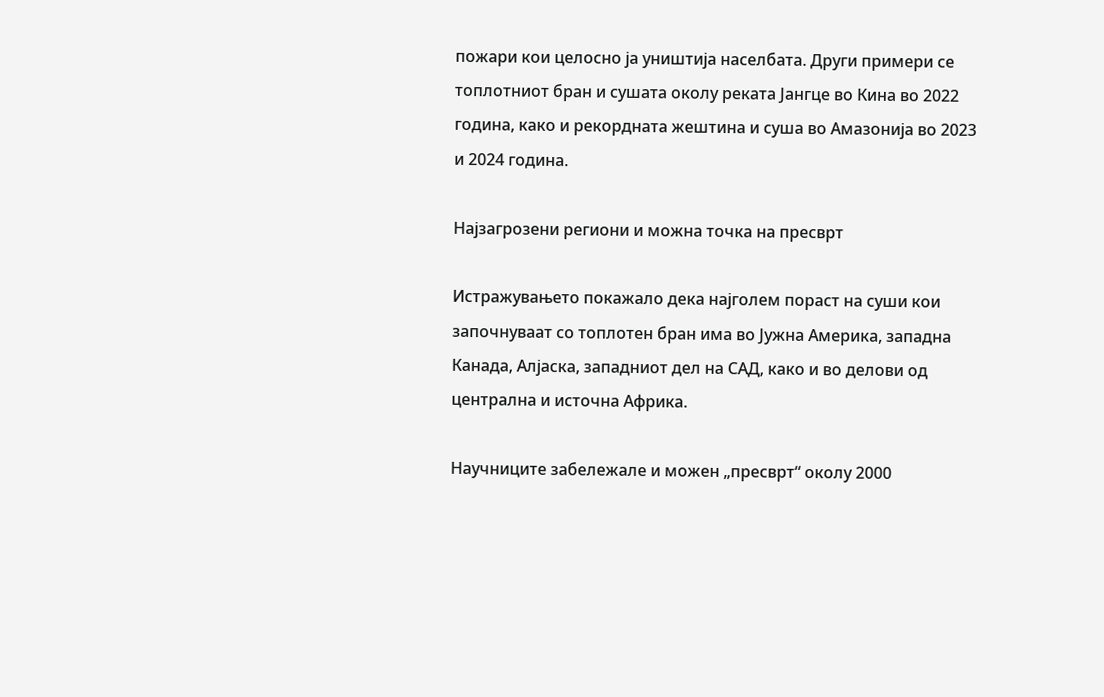пожари кои целосно ја уништија населбата. Други примери се топлотниот бран и сушата околу реката Јангце во Кина во 2022 година, како и рекордната жештина и суша во Амазонија во 2023 и 2024 година.

Најзагрозени региони и можна точка на пресврт

Истражувањето покажало дека најголем пораст на суши кои започнуваат со топлотен бран има во Јужна Америка, западна Канада, Алјаска, западниот дел на САД, како и во делови од централна и источна Африка.

Научниците забележале и можен „пресврт“ околу 2000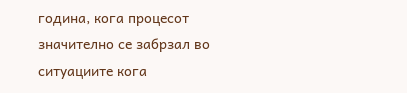година, кога процесот значително се забрзал во ситуациите кога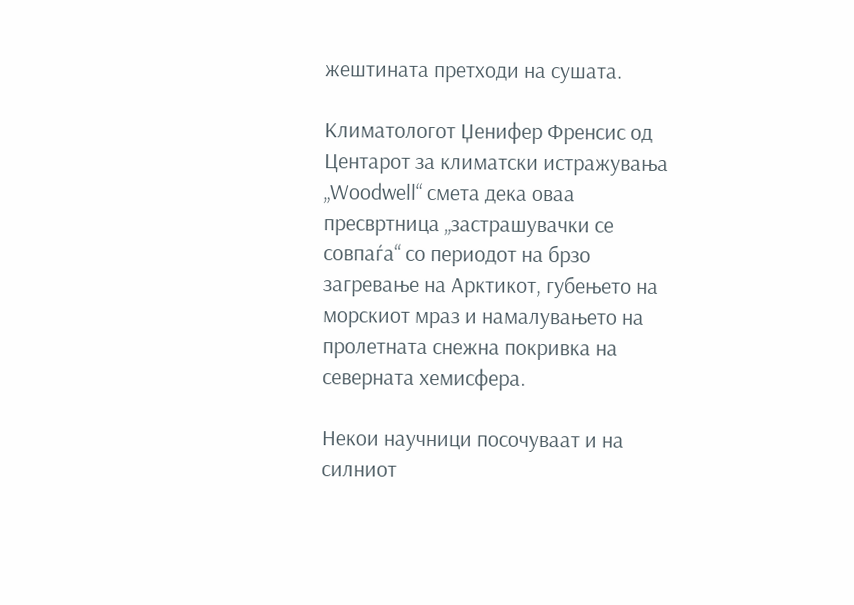жештината претходи на сушата.

Климатологот Џенифер Френсис од Центарот за климатски истражувања „Woodwell“ смета дека оваа пресвртница „застрашувачки се совпаѓа“ со периодот на брзо загревање на Арктикот, губењето на морскиот мраз и намалувањето на пролетната снежна покривка на северната хемисфера.

Некои научници посочуваат и на силниот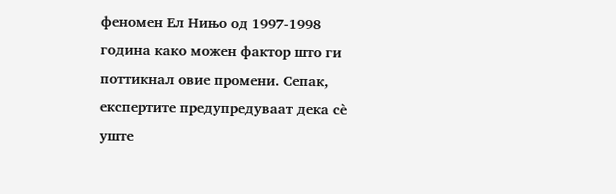феномен Ел Нињо од 1997-1998 година како можен фактор што ги поттикнал овие промени. Сепак, експертите предупредуваат дека сè уште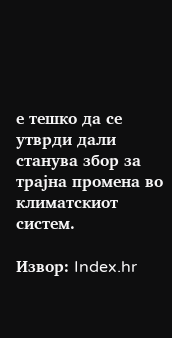е тешко да се утврди дали станува збор за трајна промена во климатскиот систем.

Извор: Index.hr